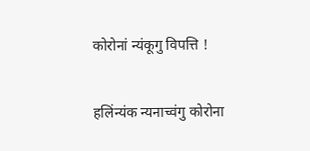कोरोनां न्यंकूगु विपत्ति !

हलिंन्यंक न्यनाच्वंगु कोरोना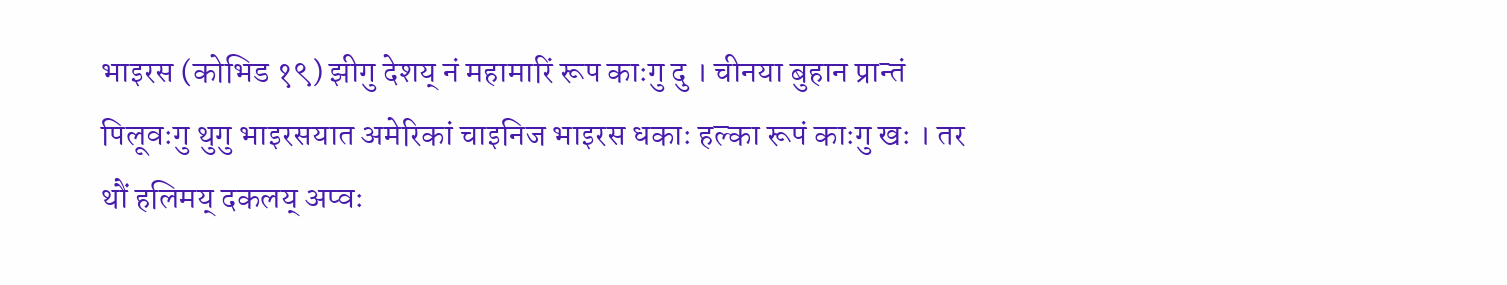भाइरस (कोभिड १९) झीगु देशय् नं महामारिं रूप काःगु दु । चीनया बुहान प्रान्तं पिलूवःगु थुगु भाइरसयात अमेरिकां चाइनिज भाइरस धकाः हल्का रूपं काःगु खः । तर थौं हलिमय् दकलय् अप्वः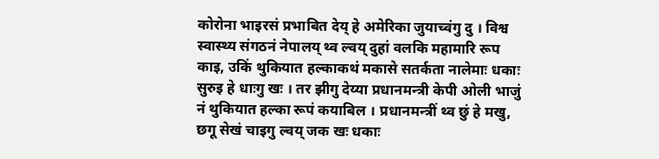कोरोना भाइरसं प्रभाबित देय् हे अमेरिका जुयाच्वंगु दु । विश्व स्वास्थ्य संगठनं नेपालय् थ्व ल्वय् दुहां वलकि महामारि रूप काइ, उकिं थुकियात हल्काकथं मकासे सतर्कता नालेमाः धकाः सुरुइ हे धाःगु खः । तर झीगु देय्या प्रधानमन्त्री केपी ओली भाजुं नं थुकियात हल्का रूपं कयाबिल । प्रधानमन्त्रीं थ्व छुं हे मखु, छगू सेखं चाइगु ल्वय् जक खः धकाः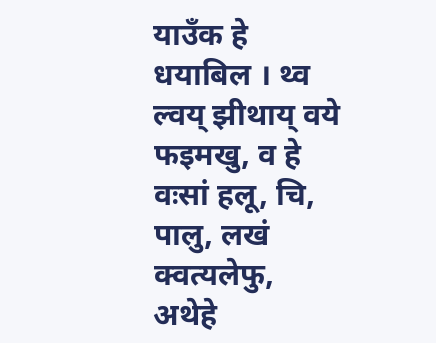याउँक हे धयाबिल । थ्व ल्वय् झीथाय् वये फइमखु, व हे वःसां हलू, चि, पालु, लखं क्वत्यलेफु, अथेहे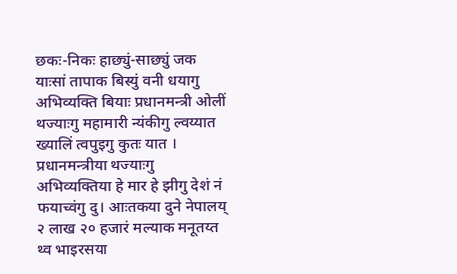छकः-निकः हाछ्युं-साछ्युं जक याःसां तापाक बिस्युं वनी धयागु अभिव्यक्ति बियाः प्रधानमन्त्री ओलीं थज्याःगु महामारी न्यंकीगु ल्वय्यात ख्यालिं त्वपुइगु कुतः यात । प्रधानमन्त्रीया थज्याःगु अभिव्यक्तिया हे मार हे झीगु देशं नं फयाच्वंगु दु। आःतकया दुने नेपालय् २ लाख २० हजारं मल्याक मनूतय्त थ्व भाइरसया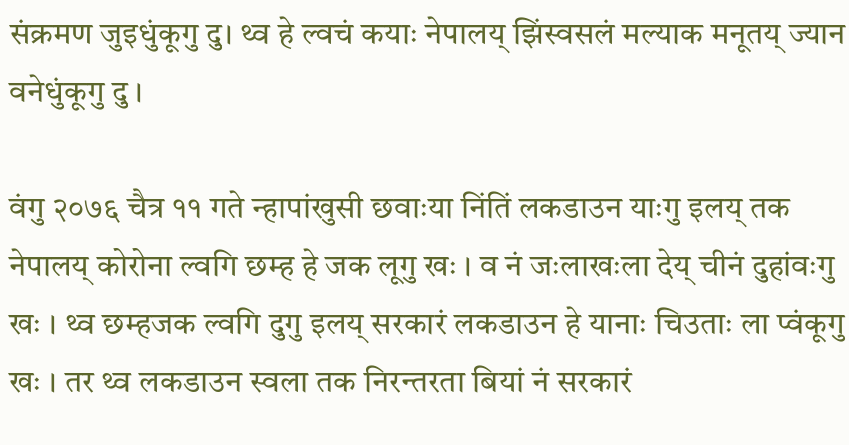संक्रमण जुइधुंकूगु दु। थ्व हे ल्वचं कयाः नेपालय् झिंस्वसलं मल्याक मनूतय् ज्यान वनेधुंकूगु दु ।

वंगु २०७६ चैत्र ११ गते न्हापांखुसी छवाःया निंतिं लकडाउन याःगु इलय् तक नेपालय् कोरोना ल्वगि छम्ह हे जक लूगु खः । व नं जःलाखःला देय् चीनं दुहांवःगु खः । थ्व छम्हजक ल्वगि दुगु इलय् सरकारं लकडाउन हे यानाः चिउताः ला प्वंकूगु खः । तर थ्व लकडाउन स्वला तक निरन्तरता बियां नं सरकारं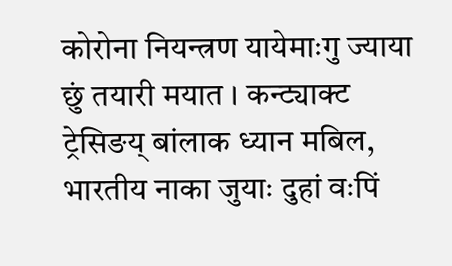कोरोना नियन्त्रण यायेमाःगु ज्याया छुं तयारी मयात । कन्ट्याक्ट ट्रेसिङय् बांलाक ध्यान मबिल, भारतीय नाका जुयाः दुहां वःपिं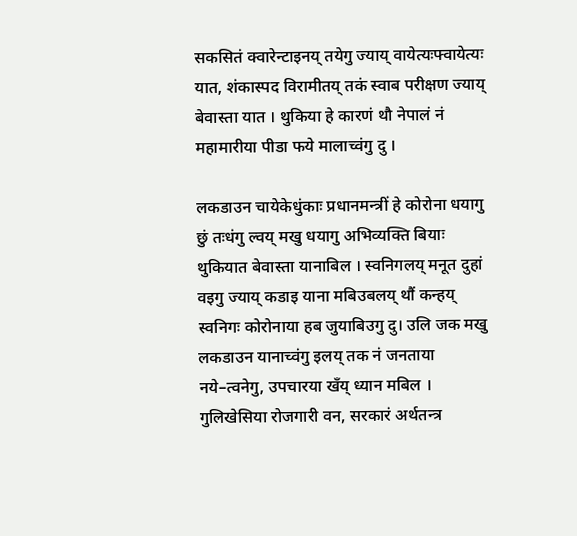सकसितं क्वारेन्टाइनय् तयेगु ज्याय् वायेत्यःफ्वायेत्यः यात, शंकास्पद विरामीतय् तकं स्वाब परीक्षण ज्याय् बेवास्ता यात । थुकिया हे कारणं थौ नेपालं नं महामारीया पीडा फये मालाच्वंगु दु ।

लकडाउन चायेकेधुंकाः प्रधानमन्त्रीं हे कोरोना धयागु छुं तःधंगु ल्वय् मखु धयागु अभिव्यक्ति बियाः थुकियात बेवास्ता यानाबिल । स्वनिगलय् मनूत दुहां वइगु ज्याय् कडाइ याना मबिउबलय् थौं कन्हय् स्वनिगः कोरोनाया हब जुयाबिउगु दु। उलि जक मखु लकडाउन यानाच्वंगु इलय् तक नं जनताया नये–त्वनेगु, उपचारया खँय् ध्यान मबिल । गुलिखेसिया रोजगारी वन, सरकारं अर्थतन्त्र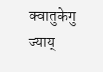क्वातुकेगु ज्याय्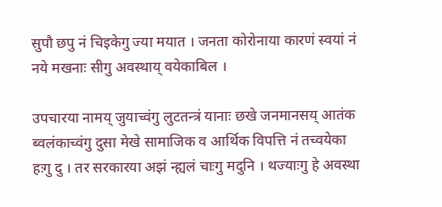सुपौ छपु नं चिइकेगु ज्या मयात । जनता कोरोनाया कारणं स्वयां नं नये मखनाः सीगु अवस्थाय् वयेकाबिल ।

उपचारया नामय् जुयाच्वंगु लुटतन्त्रं यानाः छखे जनमानसय् आतंक ब्वलंकाच्वंगु दुसा मेखे सामाजिक व आर्थिक विपत्ति नं तच्वयेका हःगु दु । तर सरकारया अझं न्ह्यलं चाःगु मदुनि । थज्याःगु हे अवस्था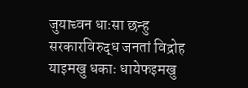जुयाच्वन धाःसा छन्हु सरकारविरुद्ध जनतां विद्रोह याइमखु धकाः धायेफइमखु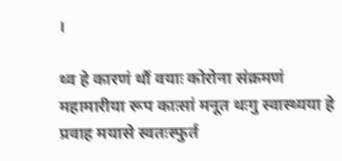।

थ्व हे कारणं थौं वयाः कोरोना संक्रमणं महामारीया रूप काःसां मनूत थःगु स्वास्थ्यया हे प्रवाह मयासे स्वतःस्फुर्त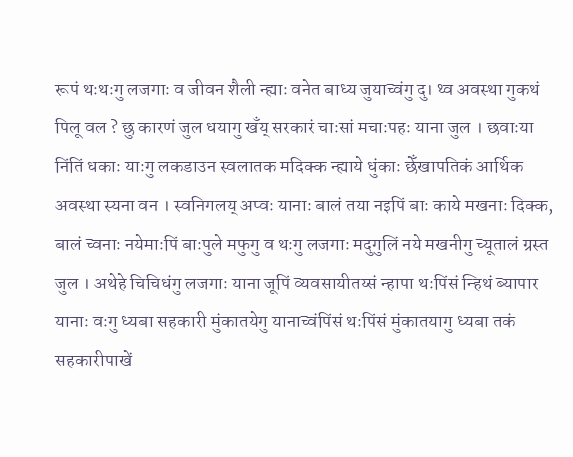रूपं थःथःगु लजगाः व जीवन शैली न्ह्याः वनेत बाध्य जुयाच्वंगु दु। थ्व अवस्था गुकथं पिलू वल ? छु कारणं जुल धयागु खँय् सरकारं चाःसां मचाःपहः याना जुल । छवाःया निंतिं धकाः याःगु लकडाउन स्वलातक मदिक्क न्ह्याये धुंकाः छेँखापतिकं आर्थिक अवस्था स्यना वन । स्वनिगलय् अप्वः यानाः बालं तया नइपिं बाः काये मखनाः दिक्क, बालं च्वनाः नयेमाःपिं बाःपुले मफुगु व थःगु लजगाः मदुगुलिं नये मखनीगु च्यूतालं ग्रस्त जुल । अथेहे चिचिधंगु लजगाः याना जूपिं व्यवसायीतय्सं न्हापा थःपिंसं न्हिथं ब्यापार यानाः वःगु ध्यबा सहकारी मुंकातयेगु यानाच्वंपिंसं थःपिंसं मुंकातयागु ध्यबा तकं सहकारीपाखें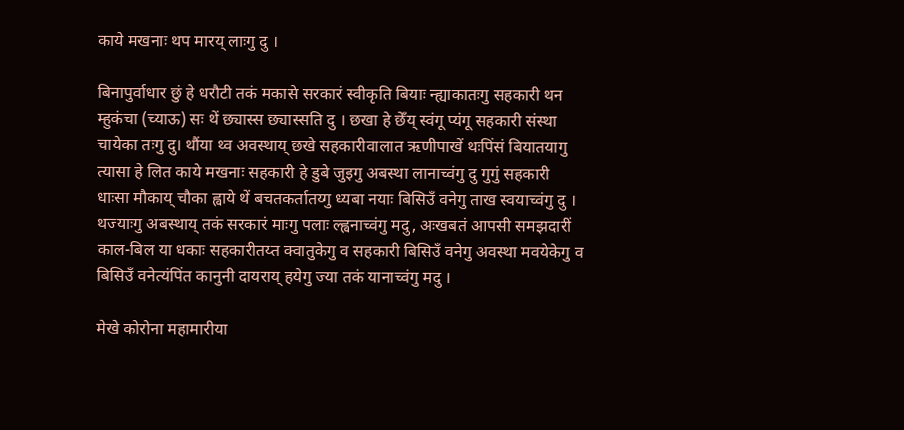काये मखनाः थप मारय् लाःगु दु ।

बिनापुर्वाधार छुं हे धरौटी तकं मकासे सरकारं स्वीकृति बियाः न्ह्याकातःगु सहकारी थन म्हुकंचा (च्याऊ) सः थें छ्यास्स छ्यास्सति दु । छखा हे छेँय् स्वंगू प्यंगू सहकारी संस्था चायेका तःगु दु। थौंया थ्व अवस्थाय् छखे सहकारीवालात ऋणीपाखें थःपिंसं बियातयागु त्यासा हे लित काये मखनाः सहकारी हे डुबे जुइगु अबस्था लानाच्वंगु दु गुगुं सहकारी धाःसा मौकाय् चौका ह्वाये थें बचतकर्तातय्गु ध्यबा नयाः बिसिउँ वनेगु ताख स्वयाच्वंगु दु ।  थज्याःगु अबस्थाय् तकं सरकारं माःगु पलाः ल्ह्वनाच्वंगु मदु, अःखबतं आपसी समझदारीं काल-बिल या धकाः सहकारीतय्त क्वातुकेगु व सहकारी बिसिउँ वनेगु अवस्था मवयेकेगु व बिसिउँ वनेत्यंपिंत कानुनी दायराय् हयेगु ज्या तकं यानाच्वंगु मदु ।

मेखे कोरोना महामारीया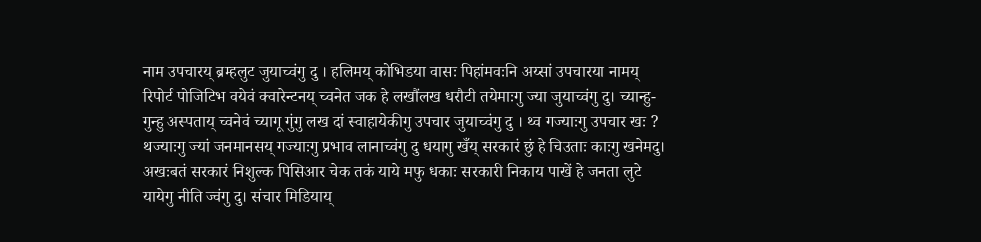नाम उपचारय् ब्रम्हलुट जुयाच्वंगु दु । हलिमय् कोभिडया वासः पिहांमवःनि अय्सां उपचारया नामय् रिपोर्ट पोजिटिभ वयेवं क्वारेन्टनय् च्वनेत जक हे लखौंलख धरौटी तयेमाःगु ज्या जुयाच्वंगु दु। च्यान्हु-गुन्हु अस्पताय् च्वनेवं च्यागू गुंगु लख दां स्वाहायेकीगु उपचार जुयाच्वंगु दु । थ्व गज्याःगु उपचार खः ? थज्याःगु ज्यां जनमानसय् गज्याःगु प्रभाव लानाच्वंगु दु धयागु खँय् सरकारं छुं हे चिउताः काःगु खनेमदु। अखःबतं सरकारं निशुल्क पिसिआर चेक तकं याये मफु धकाः सरकारी निकाय पाखें हे जनता लुटे यायेगु नीति ज्वंगु दु। संचार मिडियाय्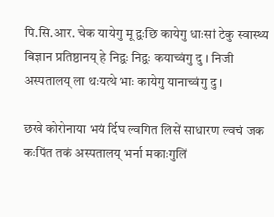पि.सि.आर. चेक यायेगु मू द्वःछि कायेगु धाःसां टेकु स्वास्थ्य बिज्ञान प्रतिष्ठानय् हे निद्वः निद्वः कयाच्वंगु दु । निजी अस्पतालय् ला थःयत्थे भाः कायेगु यानाच्वंगु दु ।

छखे कोरोनाया भयं र्दिघ ल्वगित लिसें साधारण ल्वचं जक कःपिंत तकं अस्पतालय् भर्ना मकाःगुलिं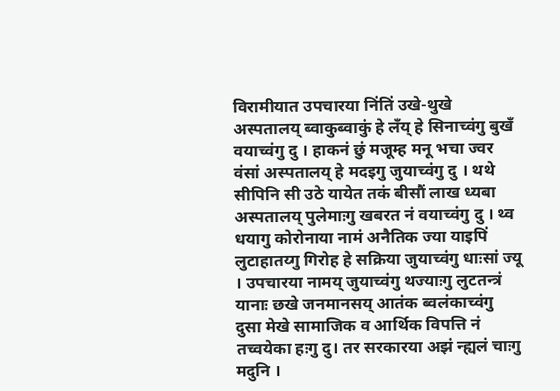विरामीयात उपचारया निंतिं उखे-थुखे अस्पतालय् ब्वाकुब्वाकुं हे लँय् हे सिनाच्वंगु बुखँ वयाच्वंगु दु । हाकनं छुं मजूम्ह मनू भचा ज्वर वंसां अस्पतालय् हे मदइगु जुयाच्वंगु दु । थथे सीपिनि सी उठे यायेत तकं बीसौं लाख ध्यबा अस्पतालय् पुलेमाःगु खबरत नं वयाच्वंगु दु । थ्व धयागु कोरोनाया नामं अनैतिक ज्या याइपिं लुटाहातय्गु गिरोह हे सक्रिया जुयाच्वंगु धाःसां ज्यू । उपचारया नामय् जुयाच्वंगु थज्याःगु लुटतन्त्रं यानाः छखे जनमानसय् आतंक ब्वलंकाच्वंगु दुसा मेखे सामाजिक व आर्थिक विपत्ति नं तच्वयेका हःगु दु। तर सरकारया अझं न्ह्यलं चाःगु मदुनि ।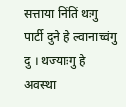सत्ताया निंतिं थःगु पार्टी दुने हे ल्वानाच्वंगु दु । थज्याःगु हे अवस्था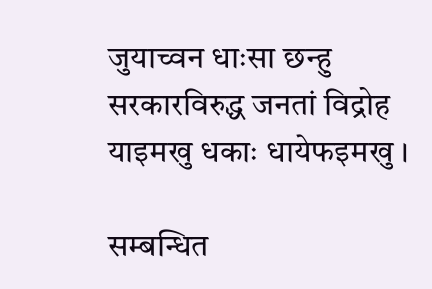जुयाच्वन धाःसा छन्हु सरकारविरुद्ध जनतां विद्रोह याइमखु धकाः धायेफइमखु ।

सम्बन्धित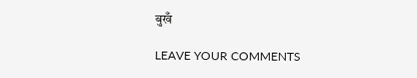बुखँ

LEAVE YOUR COMMENTS